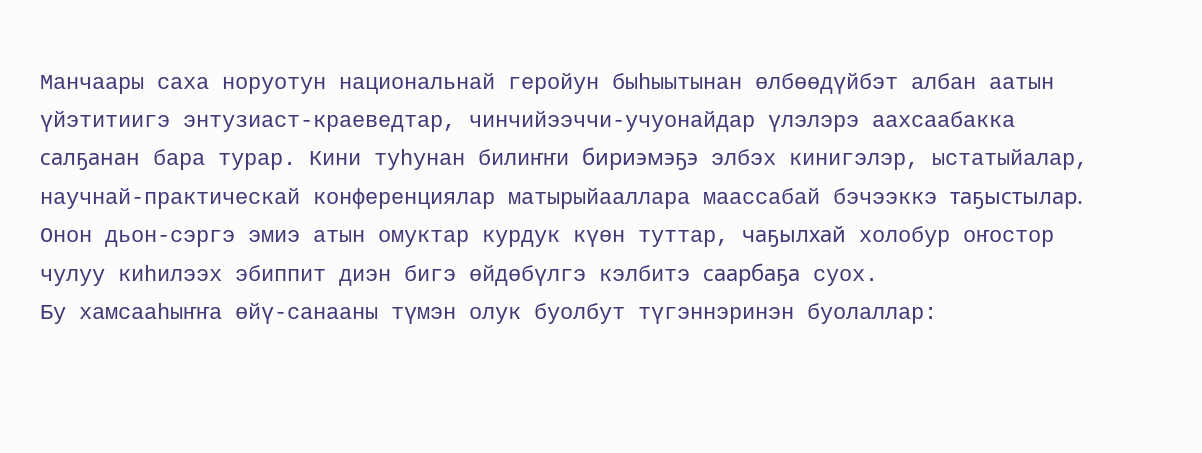Манчаары саха норуотун национальнай геройун быһыытынан өлбөөдүйбэт албан аатын үйэтитиигэ энтузиаст-краеведтар, чинчийээччи-учуонайдар үлэлэрэ аахсаабакка салҕанан бара турар. Кини туһунан билиҥҥи бириэмэҕэ элбэх кинигэлэр, ыстатыйалар, научнай-практическай конференциялар матырыйааллара маассабай бэчээккэ таҕыстылар. Онон дьон-сэргэ эмиэ атын омуктар курдук күөн туттар, чаҕылхай холобур оҥостор чулуу киһилээх эбиппит диэн бигэ өйдөбүлгэ кэлбитэ саарбаҕа суох.
Бу хамсааһыҥҥа өйү-санааны түмэн олук буолбут түгэннэринэн буолаллар: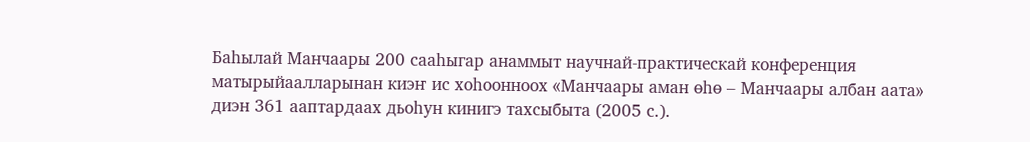Баһылай Манчаары 200 сааһыгар анаммыт научнай-практическай конференция матырыйаалларынан киэҥ ис хоһоонноох «Манчаары аман өһө – Манчаары албан аата» диэн 361 ааптардаах дьоһун кинигэ тахсыбыта (2005 с.).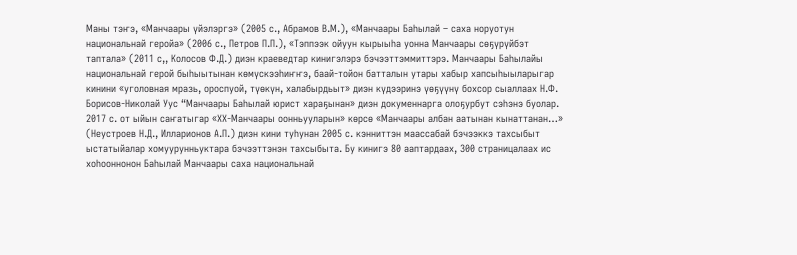Маны тэҥэ, «Манчаары үйэлэргэ» (2005 с., Абрамов В.М.), «Манчаары Баһылай – саха норуотун национальнай геройа» (2006 с., Петров П.П.), «Тэппээк ойуун кырыыһа уонна Манчаары сөҕүрүйбэт таптала» (2011 с,, Колосов Ф.Д.) диэн краеведтар кинигэлэрэ бэчээттэммиттэрэ. Манчаары Баһылайы национальнай герой быһыытынан көмүскээһиҥҥэ, баай-тойон батталын утары хабыр хапсыһыыларыгар кинини «уголовная мразь, ороспуой, түөкүн, халабырдьыт» диэн күдээринэ үөҕүүнү бохсор сыаллаах Н.Ф. Борисов-Николай Уус “Манчаары Баһылай юрист хараҕынан» диэн докуменнарга олоҕурбут сэһэнэ буолар. 2017 с. от ыйын саҥатыгар «ХХ-Манчаары оонньууларын» көрсө «Манчаары албан аатынан кынаттанан…» (Неустроев Н.Д., Илларионов А.П.) диэн кини туһунан 2005 с. кэнниттэн маассабай бэчээккэ тахсыбыт ыстатыйалар хомуурунньуктара бэчээттэнэн тахсыбыта. Бу кинигэ 80 ааптардаах, 300 страницалаах ис хоһооннонон Баһылай Манчаары саха национальнай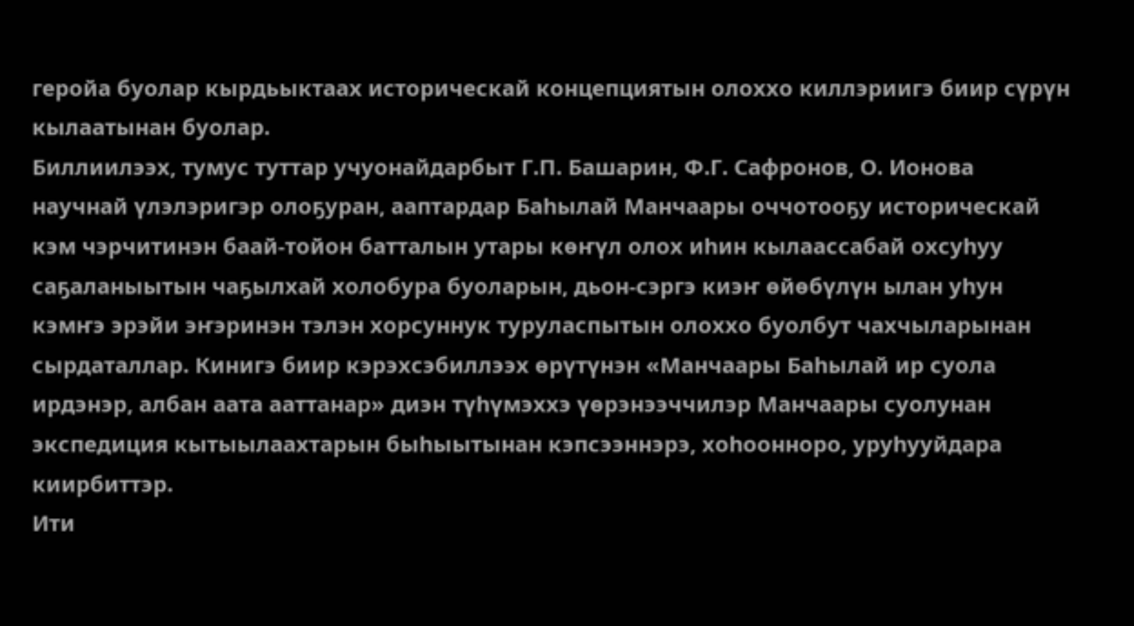геройа буолар кырдьыктаах историческай концепциятын олоххо киллэриигэ биир сүрүн кылаатынан буолар.
Биллиилээх, тумус туттар учуонайдарбыт Г.П. Башарин, Ф.Г. Сафронов, О. Ионова научнай үлэлэригэр олоҕуран, ааптардар Баһылай Манчаары оччотооҕу историческай кэм чэрчитинэн баай-тойон батталын утары көҥүл олох иһин кылаассабай охсуһуу саҕаланыытын чаҕылхай холобура буоларын, дьон-сэргэ киэҥ өйөбүлүн ылан уһун кэмҥэ эрэйи эҥэринэн тэлэн хорсуннук туруласпытын олоххо буолбут чахчыларынан сырдаталлар. Кинигэ биир кэрэхсэбиллээх өрүтүнэн «Манчаары Баһылай ир суола ирдэнэр, албан аата ааттанар» диэн түһүмэххэ үөрэнээччилэр Манчаары суолунан экспедиция кытыылаахтарын быһыытынан кэпсээннэрэ, хоһоонноро, уруһууйдара киирбиттэр.
Ити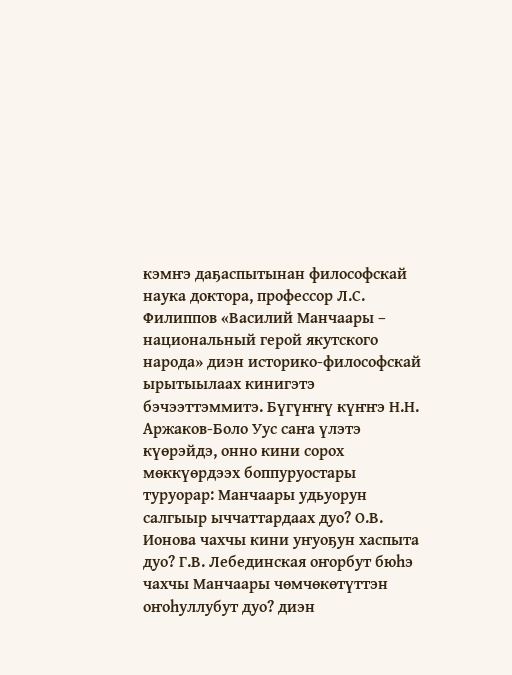кэмҥэ даҕаспытынан философскай наука доктора, профессор Л.С. Филиппов «Василий Манчаары – национальный герой якутского народа» диэн историко-философскай ырытыылаах кинигэтэ бэчээттэммитэ. Бүгүҥҥү күҥҥэ Н.Н. Аржаков-Боло Уус саҥа үлэтэ күөрэйдэ, онно кини сорох мөккүөрдээх боппуруостары туруорар: Манчаары удьуорун салгыыр ыччаттардаах дуо? О.В. Ионова чахчы кини уҥуоҕун хаспыта дуо? Г.В. Лебединская оҥорбут бюһэ чахчы Манчаары чөмчөкөтүттэн оҥоһуллубут дуо? диэн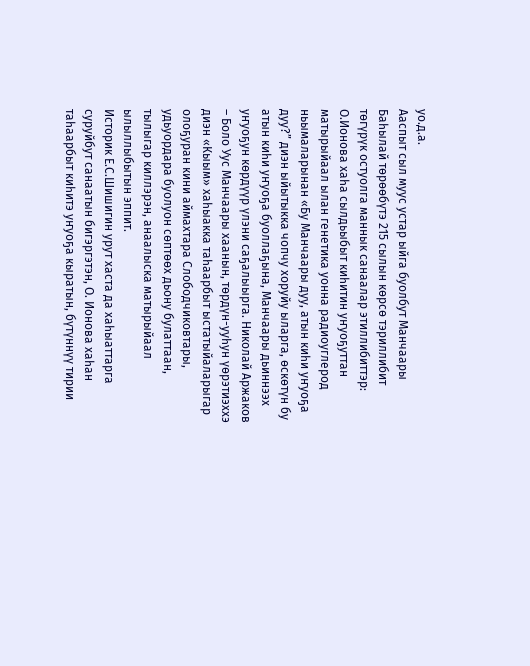уо.д.а.
Ааспыт сыл муус устар ыйга буолбут Манчаары Баһылай төрөөбүтэ 215 сылын көрсө тэриллибит төгүрүк остуолга маннык санаалар этиллибиттэр: О.Ионова хаһа сылдьыбыт киһитин уҥуоҕуттан матырыйаал ылан генетика уонна радиоуглерод ньымаларынан «Бу Манчаары дуу, атын киһи уҥуоҕа дуу?” диэн ыйытыкка чопчу хоруйу ыларга, өскөтүн бу атын киһи уҥуоҕа буоллаҕына, Манчаары дьиннээх уҥуоҕун көрдүүр үлэни саҕалыырга. Николай Аржаков – Боло Уус Манчаары хаанын, төрдүн-ууһун үөрэтиэххэ диэн «Кыым» хаһыакка таһаарбыт ыстатыйаларыгар олоҕуран кини аймахтара Слободчиковтары, удьуордара буолуон сөптөөх дьону булаттаан, тылыгар киллэрэн, анаалыска матырыйаал ылыллыбытын эппит.
Историк Е.С.Шишигин урут хаста да хаһыаттарга суруйбут санаатын бигэргэтэн, О. Ионова хаһан таһаарбыт киһитэ уҥуоҕа кыратын, бүтүннүү тирии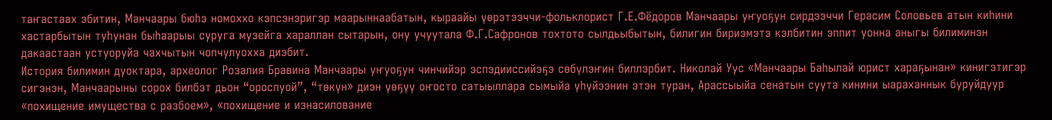таҥастаах эбитин, Манчаары бюһэ номоххо кэпсэнэригэр маарыннаабатын, кыраайы үөрэтээччи-фольклорист Г.Е.Фёдоров Манчаары уҥуоҕун сирдээччи Герасим Соловьев атын киһини хастарбытын туһунан быһаарыы суруга музейга хараллан сытарын, ону учуутала Ф.Г.Сафронов тохтото сылдьыбытын, билигин бириэмэтэ кэлбитин эппит уонна аныгы билиминэн дакаастаан устуоруйа чахчытын чопчулуохха диэбит.
История билимин дуоктара, археолог Розалия Бравина Манчаары уҥуоҕун чинчийэр эспэдииссийэҕэ сөбүлэҥин биллэрбит. Николай Уус «Манчаары Баһылай юрист хараҕынан» кинигэтигэр сигэнэн, Манчаарыны сорох билбэт дьон “ороспуой”, “төкүн» диэн үөҕүү оҥосто сатыыллара сымыйа үһүйээнин этэн туран, Арассыыйа сенатын суута кинини ыараханнык буруйдуур «похищение имущества с разбоем», «похищение и изнасилование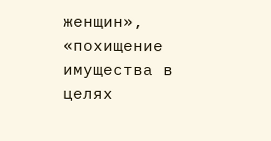женщин», «похищение имущества в целях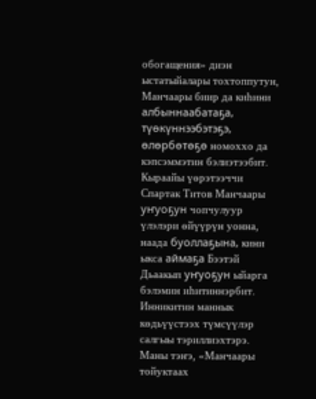обогащения» диэн ыстатыйалары тохтоппутун, Манчаары биир да киһини албыннаабатаҕа, түөкүннээбэтэҕэ, өлөрбөтөҕө номоххо да кэпсэммэтин бэлиэтээбит. Кыраайы үөрэтээччи Спартак Титов Манчаары уҥуоҕун чопчулуур үлэлэри өйүүрүн уонна, наада буоллаҕына, кини ыкса аймаҕа Бээтэй Дьаакып уҥуоҕун ыйарга бэлэмин иһитиннэрбит. Инникитин маннык көдьүүстээх түмсүүлэр салгыы тэриллиэхтэрэ.
Маны тэҥэ, «Манчаары тойуктаах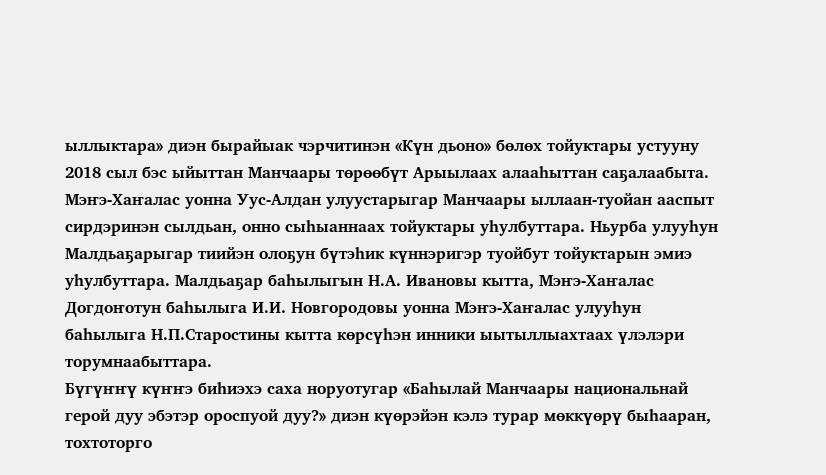ыллыктара» диэн бырайыак чэрчитинэн «Күн дьоно» бөлөх тойуктары устууну 2018 сыл бэс ыйыттан Манчаары төрөөбүт Арыылаах алааһыттан саҕалаабыта. Мэҥэ-Хаҥалас уонна Уус-Алдан улуустарыгар Манчаары ыллаан-туойан ааспыт сирдэринэн сылдьан, онно сыһыаннаах тойуктары уһулбуттара. Ньурба улууһун Малдьаҕарыгар тиийэн олоҕун бүтэһик күннэригэр туойбут тойуктарын эмиэ уһулбуттара. Малдьаҕар баһылыгын Н.А. Ивановы кытта, Мэҥэ-Хаҥалас Догдоҥотун баһылыга И.И. Новгородовы уонна Мэҥэ-Хаҥалас улууһун баһылыга Н.П.Старостины кытта көрсүһэн инники ыытыллыахтаах үлэлэри торумнаабыттара.
Бүгүҥҥү күҥҥэ биһиэхэ саха норуотугар «Баһылай Манчаары национальнай герой дуу эбэтэр ороспуой дуу?» диэн күөрэйэн кэлэ турар мөккүөрү быһааран, тохтоторго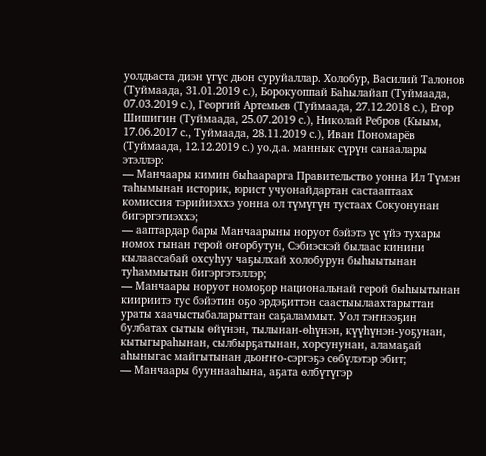уолдьаста диэн үгүс дьон суруйаллар. Холобур, Василий Талонов (Туймаада, 31.01.2019 с.), Борокуоппай Баһылайап (Туймаада, 07.03.2019 с.), Георгий Артемьев (Туймаада, 27.12.2018 с.), Егор Шишигин (Туймаада, 25.07.2019 с.), Николай Ребров (Кыым, 17.06.2017 с., Туймаада, 28.11.2019 с.), Иван Пономарёв (Туймаада, 12.12.2019 с.) уо.д.а. маннык сүрүн санаалары этэллэр:
— Манчаары кимин быһаарарга Правительство уонна Ил Түмэн таһымынан историк, юрист учуонайдартан састааптаах комиссия тэрийиэххэ уонна ол түмүгүн тустаах Сокуонунан бигэргэтиэххэ;
— ааптардар бары Манчаарыны норуот бэйэтэ үс үйэ тухары номох гынан герой оҥорбутун, Сэбиэскэй былаас кинини кылаассабай охсуһуу чаҕылхай холобурун быһыытынан туһаммытын бигэргэтэллэр;
— Манчаары норуот номоҕор национальнай герой быһыытынан киириитэ тус бэйэтин оҕо эрдэҕиттэн саастыылаахтарыттан ураты хаачыстыбаларыттан саҕаламмыт. Уол тэҥнээҕин булбатах сытыы өйүнэн, тылынан-өһүнэн, күүһүнэн-уоҕунан, кытыгыраһынан, сылбырҕатынан, хорсунунан, аламаҕай аһыныгас майгытынан дьоҥҥо-сэргэҕэ сөбүлэтэр эбит;
— Манчаары бууннааһына, аҕата өлбүтүгэр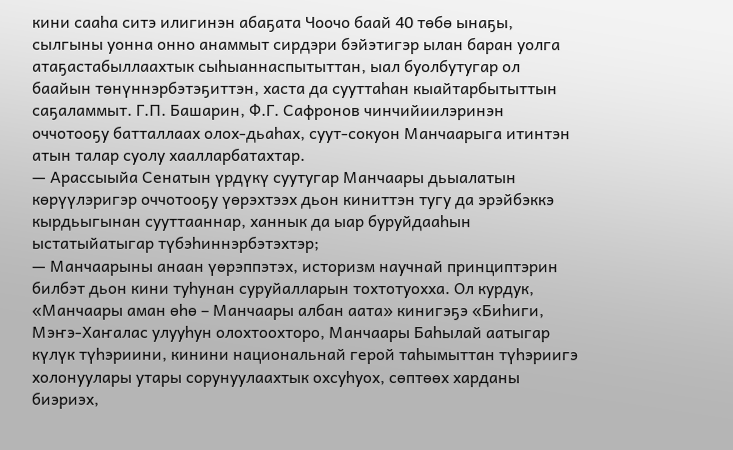кини сааһа ситэ илигинэн абаҕата Чоочо баай 40 төбө ынаҕы, сылгыны уонна онно анаммыт сирдэри бэйэтигэр ылан баран уолга атаҕастабыллаахтык сыһыаннаспытыттан, ыал буолбутугар ол баайын төнүннэрбэтэҕиттэн, хаста да сууттаһан кыайтарбытыттын саҕаламмыт. Г.П. Башарин, Ф.Г. Сафронов чинчийиилэринэн оччотооҕу батталлаах олох-дьаһах, суут-сокуон Манчаарыга итинтэн атын талар суолу хаалларбатахтар.
— Арассыыйа Сенатын үрдүкү суутугар Манчаары дьыалатын көрүүлэригэр оччотооҕу үөрэхтээх дьон киниттэн тугу да эрэйбэккэ кырдьыгынан сууттааннар, ханнык да ыар буруйдааһын ыстатыйатыгар түбэһиннэрбэтэхтэр;
— Манчаарыны анаан үөрэппэтэх, историзм научнай принциптэрин билбэт дьон кини туһунан суруйалларын тохтотуохха. Ол курдук, «Манчаары аман өһө – Манчаары албан аата» кинигэҕэ «Биһиги, Мэҥэ-Хаҥалас улууһун олохтоохторо, Манчаары Баһылай аатыгар күлүк түһэриини, кинини национальнай герой таһымыттан түһэриигэ холонуулары утары сорунуулаахтык охсуһуох, сөптөөх харданы биэриэх,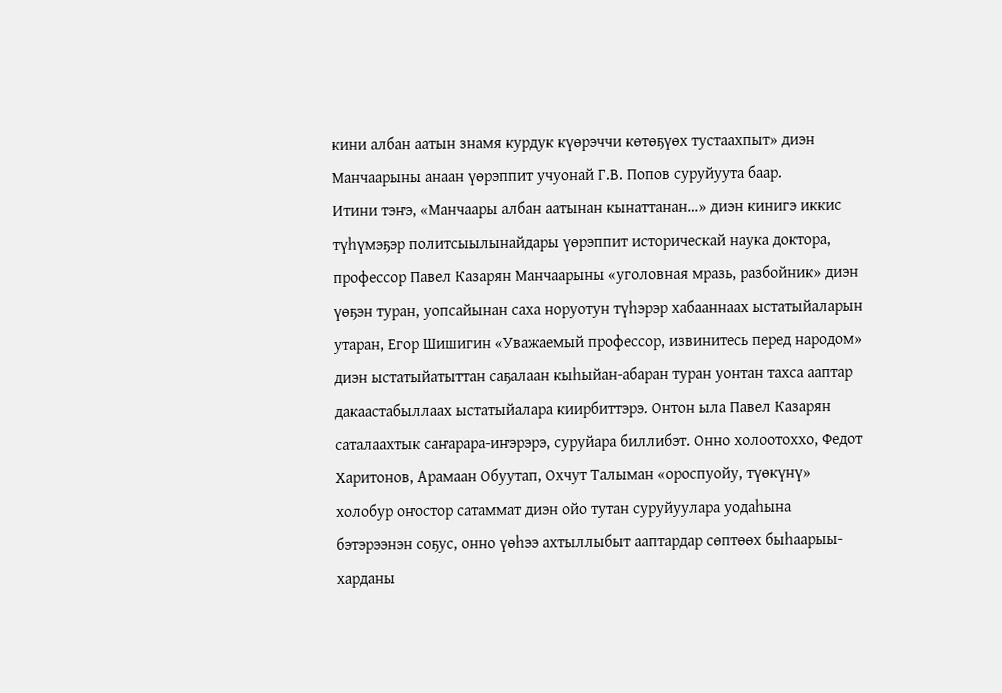кини албан аатын знамя курдук күөрэччи көтөҕүөх тустаахпыт» диэн Манчаарыны анаан үөрэппит учуонай Г.В. Попов суруйуута баар.
Итини тэҥэ, «Манчаары албан аатынан кынаттанан…» диэн кинигэ иккис түһүмэҕэр политсыылынайдары үөрэппит историческай наука доктора, профессор Павел Казарян Манчаарыны «уголовная мразь, разбойник» диэн үөҕэн туран, уопсайынан саха норуотун түһэрэр хабааннаах ыстатыйаларын утаран, Егор Шишигин «Уважаемый профессор, извинитесь перед народом» диэн ыстатыйатыттан саҕалаан кыһыйан-абаран туран уонтан тахса ааптар дакаастабыллаах ыстатыйалара киирбиттэрэ. Онтон ыла Павел Казарян саталаахтык саҥарара-иҥэрэрэ, суруйара биллибэт. Онно холоотоххо, Федот Харитонов, Арамаан Обуутап, Охчут Талыман «ороспуойу, түөкүнү» холобур оҥостор сатаммат диэн ойо тутан суруйуулара уодаһына бэтэрээнэн соҕус, онно үөһээ ахтыллыбыт ааптардар сөптөөх быһаарыы-харданы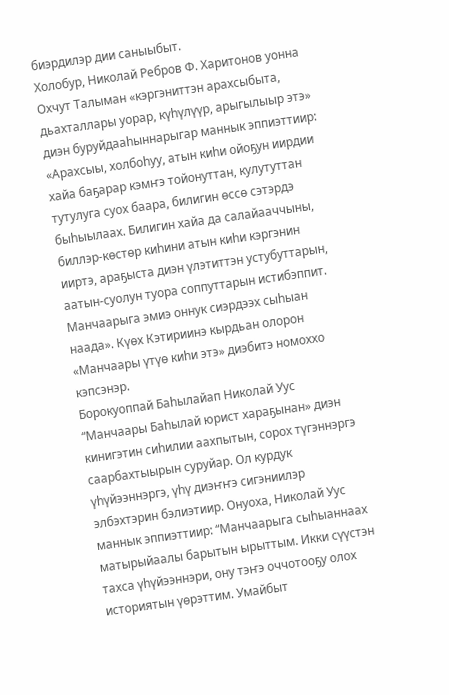биэрдилэр дии саныыбыт.
Холобур, Николай Ребров Ф. Харитонов уонна Охчут Талыман «кэргэниттэн арахсыбыта, дьахталлары уорар, күһүлүүр, арыгылыыр этэ» диэн буруйдааһыннарыгар маннык эппиэттиир: «Арахсыы, холбоһуу, атын киһи ойоҕун иирдии хайа баҕарар кэмҥэ тойонуттан, кулутуттан тутулуга суох баара, билигин өссө сэтэрдэ быһыылаах. Билигин хайа да салайааччыны, биллэр-көстөр киһини атын киһи кэргэнин ииртэ, араҕыста диэн үлэтиттэн устубуттарын, аатын-суолун туора соппуттарын истибэппит. Манчаарыга эмиэ оннук сиэрдээх сыһыан наада». Күөх Кэтириинэ кырдьан олорон «Манчаары үтүө киһи этэ» диэбитэ номоххо кэпсэнэр.
Борокуоппай Баһылайап Николай Уус “Манчаары Баһылай юрист хараҕынан» диэн кинигэтин сиһилии аахпытын, сорох түгэннэргэ саарбахтыырын суруйар. Ол курдук үһүйээннэргэ, үһү диэҥҥэ сигэниилэр элбэхтэрин бэлиэтиир. Онуоха, Николай Уус маннык эппиэттиир: “Манчаарыга сыһыаннаах матырыйаалы барытын ырыттым. Икки сүүстэн тахса үһүйээннэри, ону тэҥэ оччотооҕу олох историятын үөрэттим. Умайбыт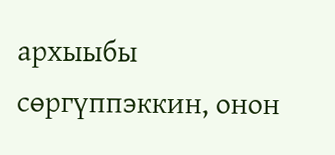архыыбы сөргүппэккин, онон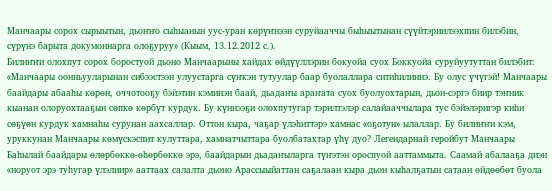Манчаары сорох сырыытын, дьоҥҥо сыһыанын уус-уран көрүҥнээн суруйааччы быһыытынан сүүйтэриилээхпин билэбин, сүрүнэ барыта докумоннарга олоҕуруу» (Кыым, 13.12.2012 с.).
Билиҥҥи олохпут сорох боростуой дьоно Манчаарыны хайдах өйдүүллэрин бокуойа суох Боккуойа суруйуутуттан билэбит: «Манчаары оонньууларынан сибээстээн улуустарга сүҥкэн тутуулар баар буолаллара ситиһилиннэ. Бу олус үчүгэй! Манчаары баайдары абааһы көрөн, оччотооҕу бэйэтин кэминэн баай, дьадаҥы араҥата суох буолуохтарын, дьон-сэргэ биир тэҥник кыанан олоруохтааҕын сөпкө көрбүт курдук. Бу күннээҕи олохпутугар тэрилтэлэр салайааччылара тус бэйэлэригэр киһи сөҕүөн курдук хамнаһы сурунан аахсаллар. Оттон кыра, чаҕар үлэһиттэрэ хамнас «оҕотун» ылаллар. Бу билиҥҥи кэм, уруккунан Манчаары көмүскэспит кулуттара, хамнатчыттара буолбатахтар үһү дуо? Легендарнай геройбут Манчаары Баһылай баайдары өлөрбөккө-өһөрбөккө эрэ, баайдарын дьадаҥыларга түҥэтэн ороспуой ааттаммыта. Саамай абалааҕа диэн «норуот эрэ туһугар үлэлиир» ааттаах салалта дьоно Арассыыйаттан саҕалаан кыра дьон кыһалҕатын сатаан өйдөөбөт буола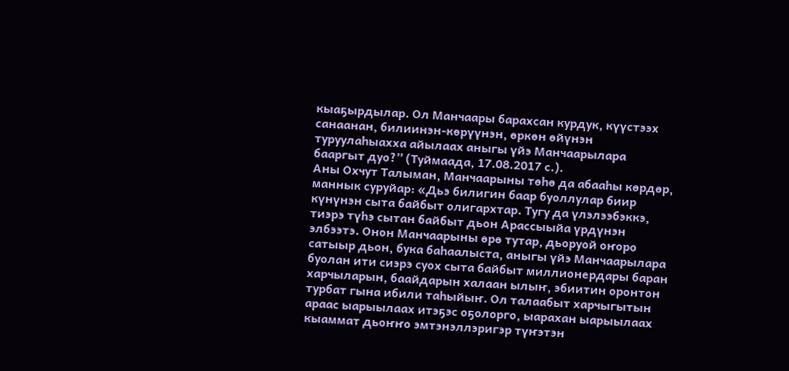кыаҕырдылар. Ол Манчаары барахсан курдук, күүстээх санаанан, билиинэн-көрүүнэн, өркөн өйүнэн туруулаһыахха айылаах аныгы үйэ Манчаарылара бааргыт дуо?” (Туймаада, 17.08.2017 с.).
Аны Охчут Талыман, Манчаарыны төһө да абааһы көрдөр, маннык суруйар: «Дьэ билигин баар буоллулар биир күнүнэн сыта байбыт олигархтар. Тугу да үлэлээбэккэ, тиэрэ түһэ сытан байбыт дьон Арассыыйа үрдүнэн элбээтэ. Онон Манчаарыны өрө тутар, дьоруой оҥоро сатыыр дьон, бука баһаалыста, аныгы үйэ Манчаарылара буолан ити сиэрэ суох сыта байбыт миллионердары баран харчыларын, баайдарын халаан ылыҥ, эбиитин оронтон турбат гына ибили таһыйыҥ. Ол талаабыт харчыгытын араас ыарыылаах итэҕэс оҕолорго, ыарахан ыарыылаах кыаммат дьоҥҥо эмтэнэллэригэр түҥэтэн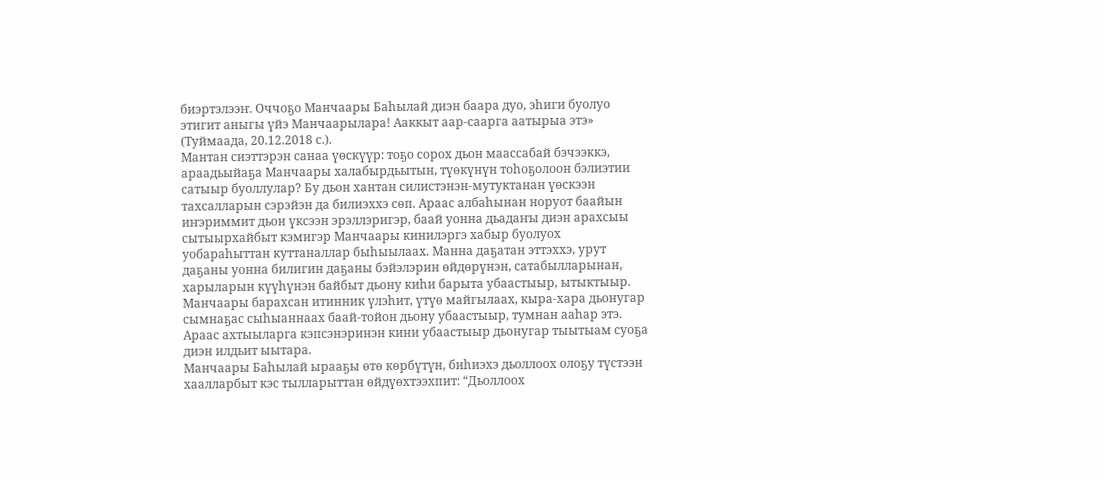биэртэлээҥ. Оччоҕо Манчаары Баһылай диэн баара дуо, эһиги буолуо этигит аныгы үйэ Манчаарылара! Ааккыт аар-саарга аатырыа этэ» (Туймаада, 20.12.2018 с.).
Мантан сиэттэрэн санаа үөскүүр: тоҕо сорох дьон маассабай бэчээккэ, араадьыйаҕа Манчаары халабырдьытын, түөкүнүн тоһоҕолоон бэлиэтии сатыыр буоллулар? Бу дьон хантан силистэнэн-мутуктанан үөскээн тахсалларын сэрэйэн да билиэххэ сөп. Араас албаһынан норуот баайын иҥэриммит дьон үксээн эрэллэригэр, баай уонна дьадаҥы диэн арахсыы сытыырхайбыт кэмигэр Манчаары кинилэргэ хабыр буолуох уобараһыттан куттаналлар быһыылаах. Манна даҕатан эттэххэ, урут даҕаны уонна билигин даҕаны бэйэлэрин өйдөрүнэн, сатабылларынан, харыларын күүһүнэн байбыт дьону киһи барыта убаастыыр, ытыктыыр. Манчаары барахсан итинник үлэһит, үтүө майгылаах, кыра-хара дьонугар сымнаҕас сыһыаннаах баай-тойон дьону убаастыыр, тумнан ааһар этэ. Араас ахтыыларга кэпсэнэринэн кини убаастыыр дьонугар тыытыам суоҕа диэн илдьит ыытара.
Манчаары Баһылай ырааҕы өтө көрбүтүн, биһиэхэ дьоллоох олоҕу түстээн хаалларбыт кэс тылларыттан өйдүөхтээхпит: “Дьоллоох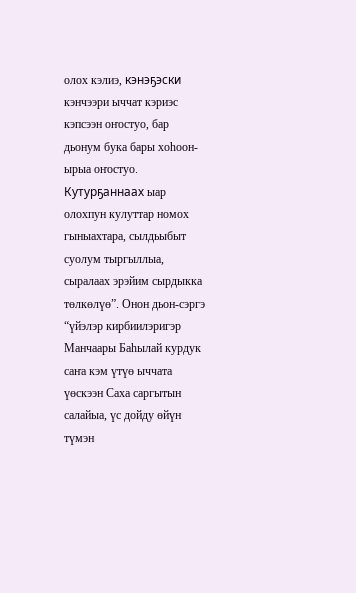олох кэлиэ, кэнэҕэски кэнчээри ыччат кэриэс кэпсээн оҥостуо, бар дьонум бука бары хоһоон-ырыа оҥостуо. Кутурҕаннаах ыар олохпун кулуттар номох гыныахтара, сылдьыбыт суолум тыргыллыа, сыралаах эрэйим сырдыкка төлкөлүө”. Онон дьон-сэргэ “үйэлэр кирбиилэригэр Манчаары Баһылай курдук саҥа кэм үтүө ыччата үөскээн Саха саргытын салайыа, үс дойду өйүн түмэн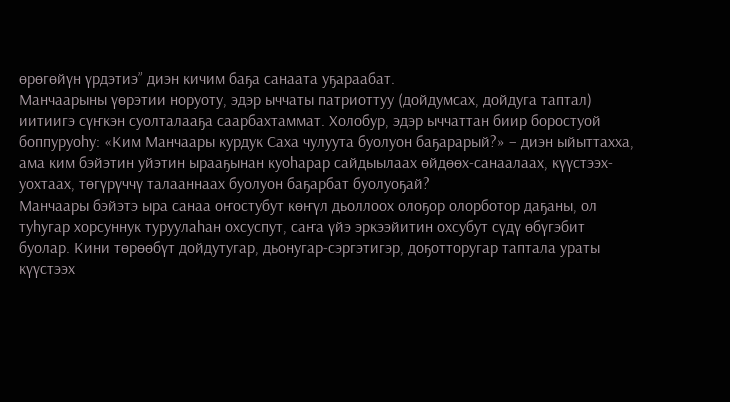өрөгөйүн үрдэтиэ” диэн кичим баҕа санаата уҕараабат.
Манчаарыны үөрэтии норуоту, эдэр ыччаты патриоттуу (дойдумсах, дойдуга таптал) иитиигэ сүҥкэн суолталааҕа саарбахтаммат. Холобур, эдэр ыччаттан биир боростуой боппуруоһу: «Ким Манчаары курдук Саха чулуута буолуон баҕарарый?» – диэн ыйыттахха, ама ким бэйэтин уйэтин ырааҕынан куоһарар сайдыылаах өйдөөх-санаалаах, күүстээх-уохтаах, төгүрүччү талааннаах буолуон баҕарбат буолуоҕай?
Манчаары бэйэтэ ыра санаа оҥостубут көҥүл дьоллоох олоҕор олорботор даҕаны, ол туһугар хорсуннук туруулаһан охсуспут, саҥа үйэ эркээйитин охсубут сүдү өбүгэбит буолар. Кини төрөөбүт дойдутугар, дьонугар-сэргэтигэр, доҕотторугар таптала ураты күүстээх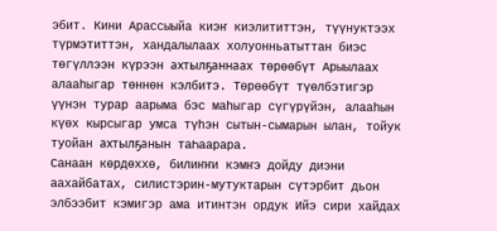эбит. Кини Арассыыйа киэҥ киэлититтэн, түүнуктээх түрмэтиттэн, хандалылаах холуонньатыттан биэс төгүллээн күрээн ахтылҕаннаах төрөөбүт Арыылаах алааһыгар төннөн кэлбитэ. Төрөөбүт түөлбэтигэр үүнэн турар аарыма бэс маһыгар сүгүрүйэн, алааһын күөх кырсыгар умса түһэн сытын-сымарын ылан, тойук туойан ахтылҕанын таҺаарара.
Санаан көрдөххө, билиҥҥи кэмҥэ дойду диэни аахайбатах, силистэрин-мутуктарын сүтэрбит дьон элбээбит кэмигэр ама итинтэн ордук Ийэ сири хайдах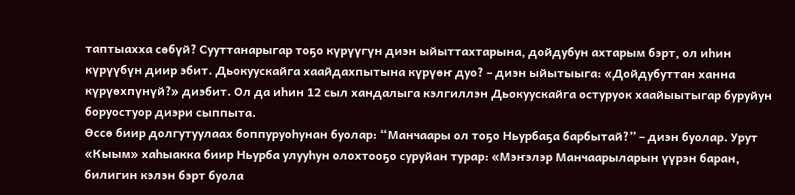таптыахха сөбүй? Сууттанарыгар тоҕо күрүүгүн диэн ыйыттахтарына, дойдубун ахтарым бэрт, ол иһин күрүүбүн диир эбит. Дьокуускайга хаайдахпытына күрүөҥ дуо? – диэн ыйытыыга: «Дойдубуттан ханна күрүөхпүнүй?» диэбит. Ол да иһин 12 сыл хандалыга кэлгиллэн Дьокуускайга остуруок хаайыытыгар буруйун боруостуор диэри сыппыта.
Өссө биир долгутуулаах боппуруоһунан буолар: “Манчаары ол тоҕо Ньурбаҕа барбытай?” – диэн буолар. Урут «Кыым» хаһыакка биир Ньурба улууһун олохтооҕо суруйан турар: «Мэҥэлэр Манчаарыларын үүрэн баран, билигин кэлэн бэрт буола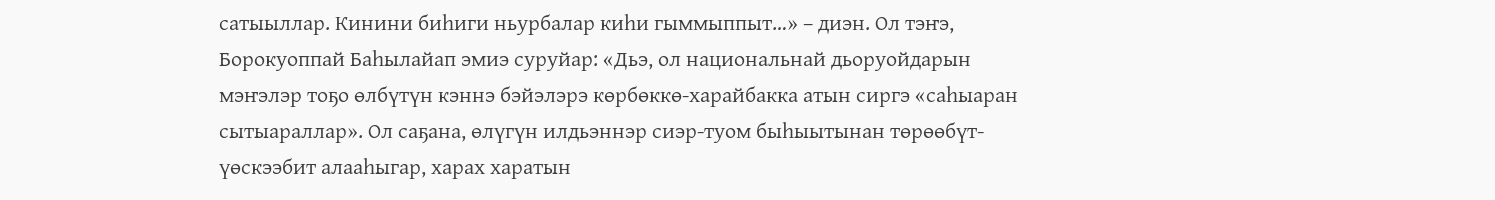сатыыллар. Кинини биһиги ньурбалар киһи гыммыппыт…» – диэн. Ол тэҥэ, Борокуоппай Баһылайап эмиэ суруйар: «Дьэ, ол национальнай дьоруойдарын мэҥэлэр тоҕо өлбүтүн кэннэ бэйэлэрэ көрбөккө-харайбакка атын сиргэ «саһыаран сытыараллар». Ол саҕана, өлүгүн илдьэннэр сиэр-туом быһыытынан төрөөбүт-үөскээбит алааһыгар, харах харатын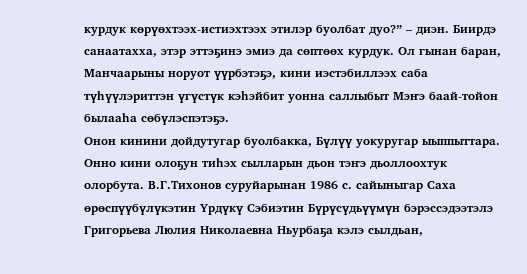курдук көрүөхтээх-истиэхтээх этилэр буолбат дуо?” – диэн. Биирдэ санаатахха, этэр эттэҕинэ эмиэ да сөптөөх курдук. Ол гынан баран, Манчаарыны норуот үүрбэтэҕэ, кини иэстэбиллээх саба түһүүлэриттэн үгүстүк кэһэйбит уонна саллыбыт Мэҥэ баай-тойон былааһа сөбүлэспэтэҕэ.
Онон кинини дойдутугар буолбакка, Бүлүү уокуругар ыыппыттара. Онно кини олоҕун тиһэх сылларын дьон тэҥэ дьоллоохтук олорбута. В.Г.Тихонов суруйарынан 1986 с. сайыныгар Саха өрөспүүбүлүкэтин Үрдүкү Сэбиэтин Бүрүсүдьүүмүн бэрэссэдээтэлэ Григорьева Люлия Николаевна Ньурбаҕа кэлэ сылдьан,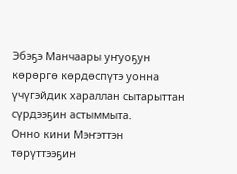Эбэҕэ Манчаары уҥуоҕун көрөргө көрдөспүтэ уонна үчүгэйдик хараллан сытарыттан сүрдээҕин астыммыта.
Онно кини Мэҥэттэн төрүттээҕин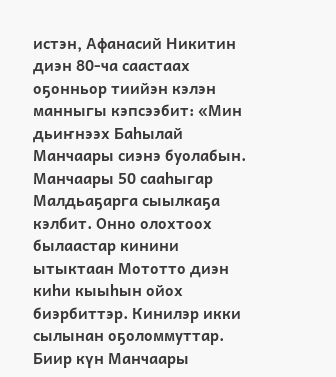истэн, Афанасий Никитин диэн 80-ча саастаах оҕонньор тиийэн кэлэн манныгы кэпсээбит: «Мин дьиҥнээх Баһылай Манчаары сиэнэ буолабын. Манчаары 50 сааһыгар Малдьаҕарга сыылкаҕа кэлбит. Онно олохтоох былаастар кинини ытыктаан Мототто диэн киһи кыыһын ойох биэрбиттэр. Кинилэр икки сылынан оҕоломмуттар. Биир күн Манчаары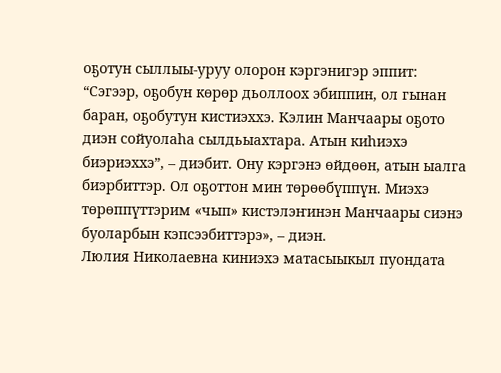оҕотун сыллыы-уруу олорон кэргэнигэр эппит: “Сэгээр, оҕобун көрөр дьоллоох эбиппин, ол гынан баран, оҕобутун кистиэххэ. Кэлин Манчаары оҕото диэн сойуолаһа сылдьыахтара. Атын киһиэхэ биэриэххэ”, – диэбит. Ону кэргэнэ өйдөөн, атын ыалга биэрбиттэр. Ол оҕоттон мин төрөөбүппүн. Миэхэ төрөппүттэрим «чып» кистэлэҥинэн Манчаары сиэнэ буоларбын кэпсээбиттэрэ», – диэн.
Люлия Николаевна киниэхэ матасыыкыл пуондата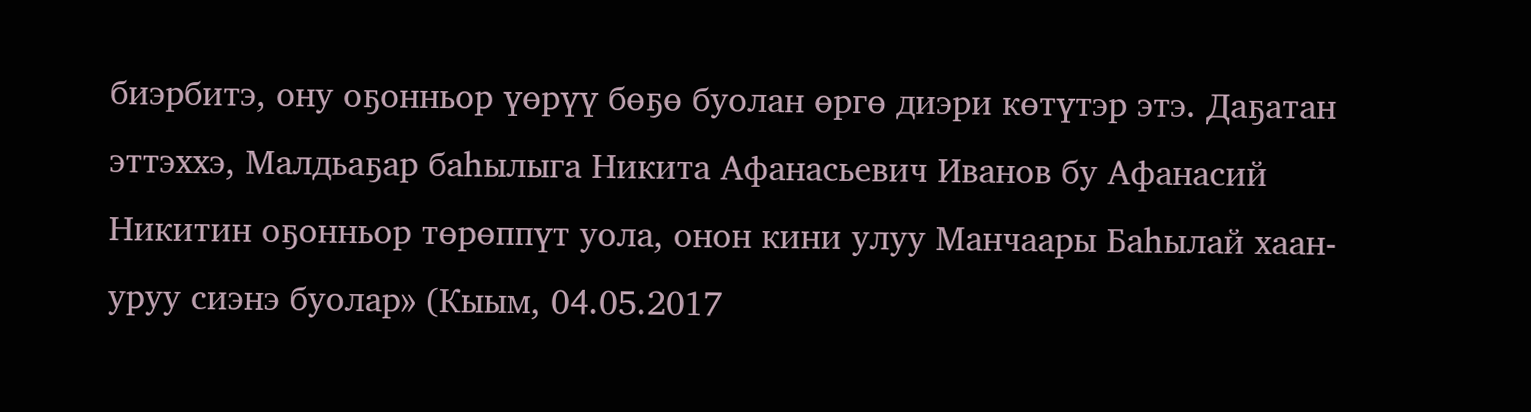биэрбитэ, ону оҕонньор үөрүү бөҕө буолан өргө диэри көтүтэр этэ. Даҕатан эттэххэ, Малдьаҕар баһылыга Никита Афанасьевич Иванов бу Афанасий Никитин оҕонньор төрөппүт уола, онон кини улуу Манчаары Баһылай хаан-уруу сиэнэ буолар» (Кыым, 04.05.2017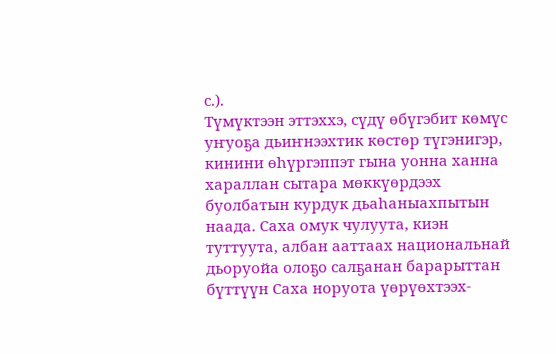с.).
Түмүктээн эттэххэ, сүдү өбүгэбит көмүс уҥуоҕа дьиҥнээхтик көстөр түгэнигэр, кинини өһүргэппэт гына уонна ханна хараллан сытара мөккүөрдээх буолбатын курдук дьаһаныахпытын наада. Саха омук чулуута, киэн туттуута, албан ааттаах национальнай дьоруойа олоҕо салҕанан барарыттан бүттүүн Саха норуота үөрүөхтээх-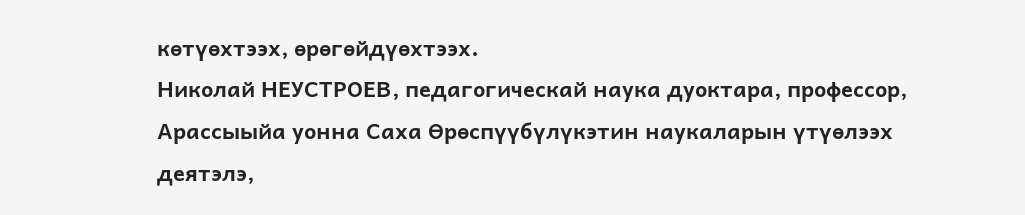көтүөхтээх, өрөгөйдүөхтээх.
Николай НЕУСТРОЕВ, педагогическай наука дуоктара, профессор, Арассыыйа уонна Саха Өрөспүүбүлүкэтин наукаларын үтүөлээх деятэлэ,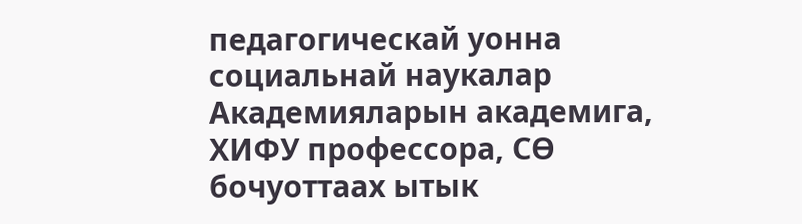педагогическай уонна социальнай наукалар Академияларын академига, ХИФУ профессора, СӨ бочуоттаах ытык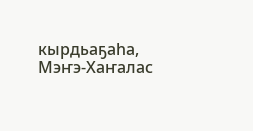кырдьаҕаһа, Мэҥэ-Хаҥалас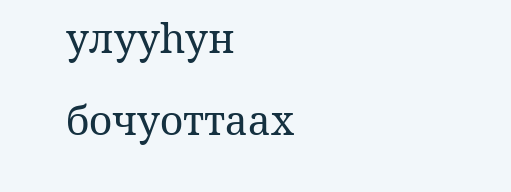улууһун бочуоттаах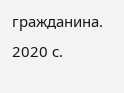гражданина.
2020 с.